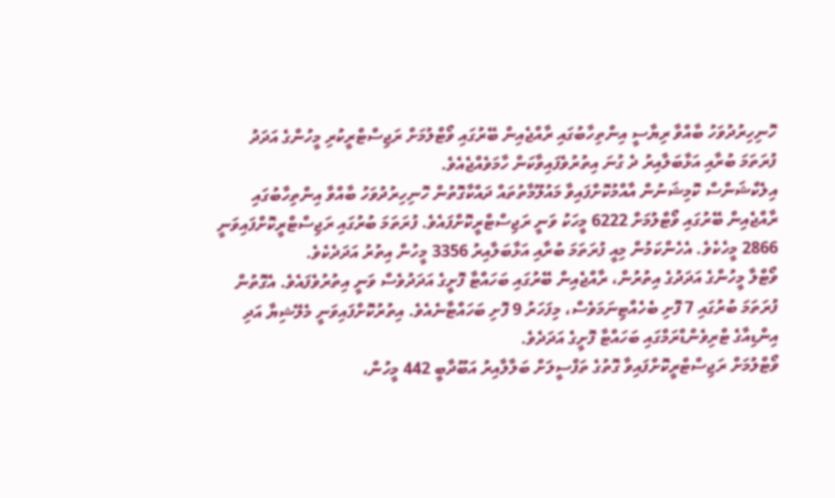ހޮނިހިރުދުވަހު ބާއްވާ ރިޔާސީ އިންތިހާބުގައި ރާއްޖެއިން ބޭރުގައި ވޯޓްލުމަށް ރަޖިސްޓްރީކުރި މީހުންގެ އަދަދު ފުރަތަމަ ބުރާއި އަޅާބަލާއިރު ދެ ގުނަ އިތުރުވެފައިވާކަން ހާމަވެއްޖެއެވެ.
އިލެކްޝަންސް ކޮމިޝަނުން އާއްމުކޮށްފައިވާ މައުލޫމާތުތައް ދައްކާގޮތުން ހޮނިހިރުދުވަހު ބާއްވާ އިންތިހާބުގައި ރާއްޖެއިން ބޭރުގައި ވޯޓްލުމަށް 6222 މީހަކު ވަނީ ރަޖިސްޓްރީކޮށްފައެވެ. ފުރަތަމަ ބުރުގައި ރަޖިސްޓްރީކޮށްފައިވަނީ 2866 މީހެކެވެ. އެހެންކަމުން މިއީ ފުރަތަމަ ބުރާއި އަޅާބަލާއިރު 3356 މީހުން އިތުރު އަދަދެކެވެ.
ވޯޓްލާ މީހުންގެ އަދަދުގެ އިތުރުން، ރާއްޖެއިން ބޭރުގައި ބަހައްޓާ ފޮށީގެ އަދަދުވެސް ވަނީ އިތުރުވެފައެވެ. އެގޮތުން ފުރަތަމަ ބުރުގައި 7 ފޮށި ބެހެއްޓިނަމަވެސް، މިފަހަރު 9 ފޮށި ބަހައްޓާނެއެވެ. އިތުރުކޮށްފައިވަނީ މެލޭޝިޔާ އަދި އިންޑިއާގެ ޓްރިވެންޑްރަމްގައި ބަހައްޓާ ފޮށީގެ އަދަދެވެ.
ވޯޓްލުމަށް ރަޖިސްޓްރީކޮށްފައިވާ ގޮތުގެ ތަފްސީލަށް ބަލާލާއިރު އަބޫދާބީ 442 މީހުން،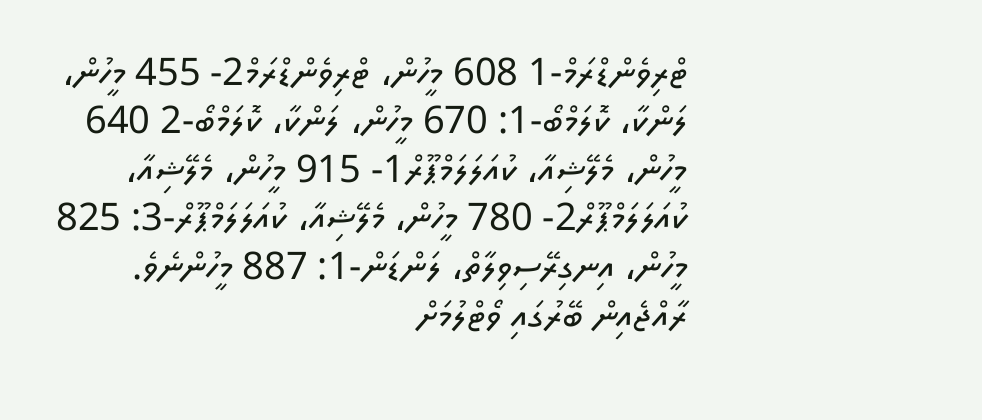ޓްރިވެންޑްރަމް-1 608 މީހުން، ޓްރިވެންޑްރަމް2- 455 މީހުން، ލަންކާ، ކޮލަމްބޯ-1: 670 މީހުން، ލަންކާ، ކޮލަމްބޯ-2 640 މީހުން، މެލޭޝިއާ، ކުއަލަލަމްޕޫރް1- 915 މީހުން، މެލޭޝިއާ، ކުއަލަލަމްޕޫރް2- 780 މީހުން، މެލޭޝިއާ، ކުއަލަލަމްޕޫރް-3: 825 މީހުން، އިނގިރޭސިވިލާތް، ލަންޑަން-1: 887 މީހުންނެވެ.
ރާއްޖެއިން ބޭރުގައި ވޯޓްލުމަށް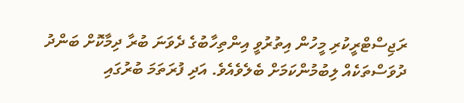ރަޖިސްޓްރީކުރި މީހުން އިތުރުވީ އިންތިހާބުގެ ދެވަނަ ބުރާ ދިމާކޮށް ބަންދު ދުވަސްތަކެއް ލިބުމުންކަމަށް ބެލެވެއެވެ. އަދި ފުރަތަމަ ބުރުގައި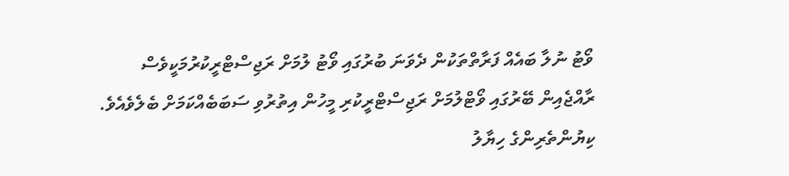ވޯޓު ނުލާ ބައެއް ފަރާތްތަކުން ދެވަނަ ބުރުގައި ވޯޓު ލުމަށް ރަޖިސްޓްރީކުރުމަކީވެސް ރާއްޖެއިން ބޭރުގައި ވޯޓްލުމަށް ރަޖިސްޓްރީކުރި މީހުން އިތުރުވި ސަބަބެއްކަމަށް ބެލެވެއެވެ.
ކިޔުންތެރިންގެ ހިޔާލު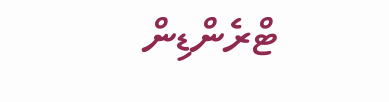ޓްރެންޑިން